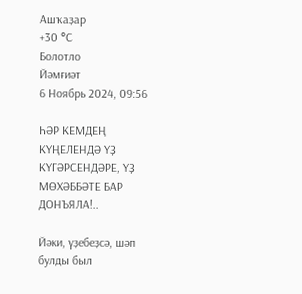Ашҡаҙар
+30 °С
Болотло
Йәмғиәт
6 Ноябрь 2024, 09:56

ҺӘР КЕМДЕҢ КҮҢЕЛЕНДӘ ҮҘ КҮГӘРСЕНДӘРЕ, ҮҘ МӨХӘББӘТЕ БАР ДОНЪЯЛА!..

Йәки, үҙебеҙсә, шәп булды был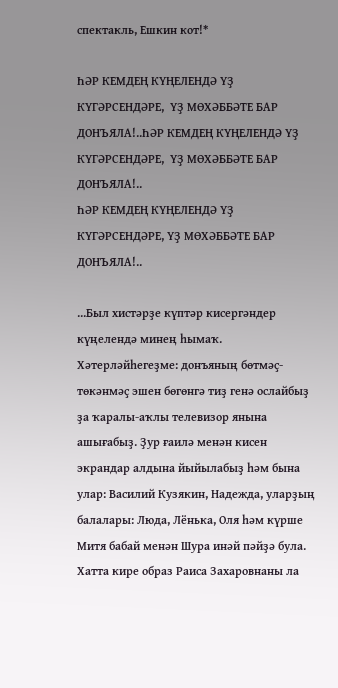спектакль, Ешкин кот!*

ҺӘР КЕМДЕҢ КҮҢЕЛЕНДӘ ҮҘ КҮГӘРСЕНДӘРЕ,  ҮҘ МӨХӘББӘТЕ БАР ДОНЪЯЛА!..ҺӘР КЕМДЕҢ КҮҢЕЛЕНДӘ ҮҘ КҮГӘРСЕНДӘРЕ,  ҮҘ МӨХӘББӘТЕ БАР ДОНЪЯЛА!..
ҺӘР КЕМДЕҢ КҮҢЕЛЕНДӘ ҮҘ КҮГӘРСЕНДӘРЕ, ҮҘ МӨХӘББӘТЕ БАР ДОНЪЯЛА!..

...Был хистәрҙе күптәр кисергәндер күңелендә минең һымаҡ. Хәтерләйһегеҙме: донъяның бөтмәҫ-төкәнмәҫ эшен бөгөнгә тиҙ генә ослайбыҙ ҙа ҡаралы-аҡлы телевизор янына ашығабыҙ. Ҙур ғаилә менән кисен экрандар алдына йыйылабыҙ һәм бына улар: Василий Кузякин, Надежда, уларҙың балалары: Люда, Лёнька, Оля һәм күрше Митя бабай менән Шура инәй пәйҙә була. Хатта кире образ Раиса Захаровнаны ла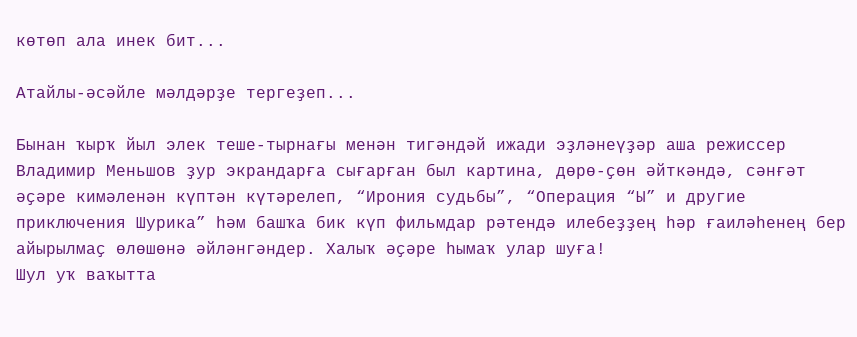көтөп ала инек бит...

Атайлы-әсәйле мәлдәрҙе тергеҙеп...

Бынан ҡырҡ йыл элек теше-тырнағы менән тигәндәй ижади эҙләнеүҙәр аша режиссер Владимир Меньшов ҙур экрандарға сығарған был картина, дөрө-ҫөн әйткәндә, сәнғәт әҫәре кимәленән күптән күтәрелеп, “Ирония судьбы”, “Операция “Ы” и другие приключения Шурика” һәм башҡа бик күп фильмдар рәтендә илебеҙҙең һәр ғаиләһенең бер айырылмаҫ өлөшөнә әйләнгәндер. Халыҡ әҫәре һымаҡ улар шуға!
Шул уҡ ваҡытта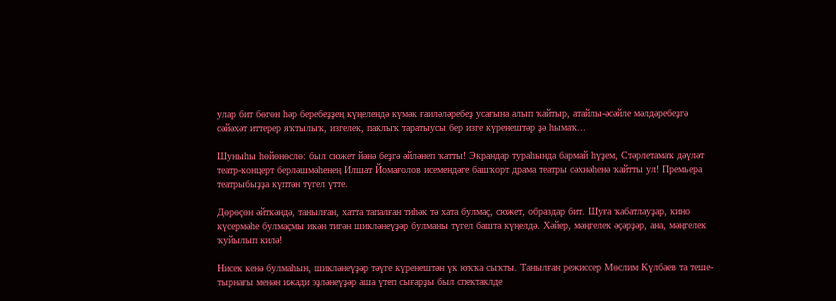улар бит бөгөн һәр беребеҙҙең күңелендә күмәк ғаиләләребеҙ усағына алып ҡайтыр, атайлы-әсәйле мәлдәребеҙгә сәйәхәт иттерер яҡтылыҡ, изгелек, паклыҡ таратыусы бер изге күренештәр ҙә һымаҡ...

Шуныһы һөйөнөслө: был сюжет йәнә беҙгә әйләнеп ҡатты! Экрандар тураһында бармай һүҙем, Стәрлетамаҡ дәүләт театр-концерт берләшмәһенең Илшат Йомағолов исемендәге башҡорт драма театры сәхнәһенә ҡайтты ул! Премьера театрыбыҙҙа күптән түгел үтте.

Дөрөҫөн әйткәндә, танылған, хатта тапалған тиһәк тә хата булмаҫ, сюжет, образдар бит. Шуға ҡабатлауҙар, кино күсермәһе булмаҫмы икән тигән шикләнеүҙәр булманы түгел башта күңелдә. Хәйер, мәңгелек әҫәрҙәр, ана, мәңгелек ҡуйылып килә!

Нисек кенә булмаһын, шикләнеүҙәр тәүге күренештән үк юҡҡа сыҡты. Танылған режиссер Мөслим Күлбаев та теше-тырнағы менән ижади эҙләнеүҙәр аша үтеп сығарҙы был спектаклде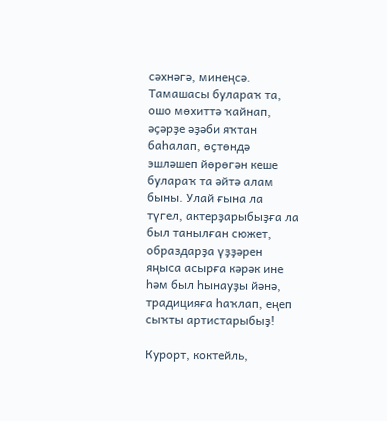сәхнәгә, минеңсә. Тамашасы булараҡ та, ошо мөхиттә ҡайнап, әҫәрҙе әҙәби яҡтан баһалап, өҫтөндә эшләшеп йөрөгән кеше булараҡ та әйтә алам быны. Улай ғына ла түгел, актерҙарыбыҙға ла был танылған сюжет, образдарҙа үҙҙәрен яңыса асырға кәрәк ине һәм был һынауҙы йәнә, традицияға һаҡлап, еңеп сыҡты артистарыбыҙ!

Курорт, коктейль,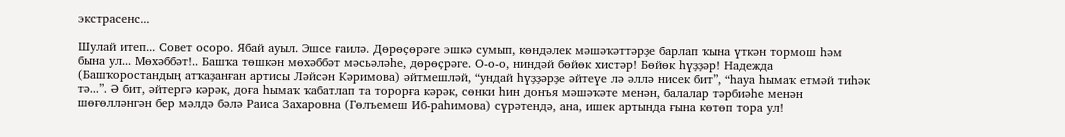экстрасенс...

Шулай итеп... Совет осоро. Ябай ауыл. Эшсе ғаилә. Дөрөҫөрәге эшкә сумып, көндәлек мәшәҡәттәрҙе барлап ҡына үткән тормош һәм бына ул... Мөхәббәт!.. Башҡа төшкән мөхәббәт мәсьәләһе, дөрөҫрәге. О-о-о, ниндәй бөйөк хистәр! Бөйөк һүҙҙәр! Надежда (Башҡоростандың атҡаҙанған артисы Ләйсән Кәримова) әйтмешләй, “ундай һүҙҙәрҙе әйтеүе лә әллә нисек бит”, “һауа һымаҡ етмәй тиһәк тә...”. Ә бит, әйтергә кәрәк, доға һымаҡ ҡабатлап та торорға кәрәк, сөнки һин донъя мәшәҡәте менән, балалар тәрбиәһе менән шөғөлләнгән бер мәлдә бәлә Раиса Захаровна (Гөлъемеш Иб-раһимова) сүрәтендә, ана, ишек артында ғына көтөп тора ул!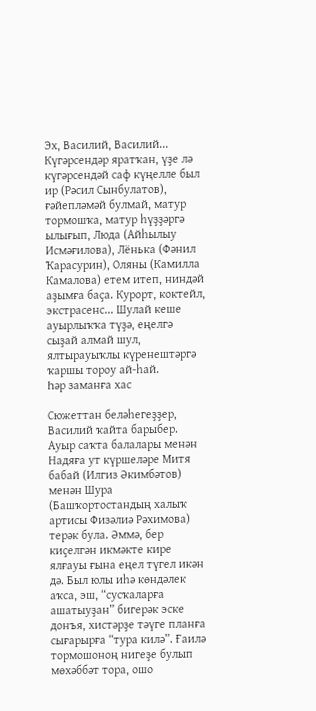Эх, Василий, Василий... Күгәрсендәр яратҡан, үҙе лә күгәрсендәй саф күңелле был ир (Рәсил Сынбулатов), ғәйепләмәй булмай, матур тормошҡа, матур һүҙҙәргә ылығып, Люда (Айһылыу Исмәғилова), Лёнька (Фәнил Ҡарасурин), Оляны (Камилла Камалова) етем итеп, ниндәй аҙымға баҫа. Курорт, коктейл, экстрасенс... Шулай кеше ауырлыҡҡа түҙә, еңелгә сыҙай алмай шул, ялтырауыҡлы күренештәргә ҡаршы тороу ай-һай.
Һәр заманға хас

Сюжеттан беләһегеҙҙер, Василий ҡайта барыбер. Ауыр саҡта балалары менән Надяға ут күршеләре Митя бабай (Илгиз Әкимбәтов) менән Шура (Башҡортостандың халыҡ артисы Физәлиә Рәхимова) терәк була. Әммә, бер киҫелгән икмәкте кире ялғауы ғына еңел түгел икән дә. Был юлы иһә көндәлек аҡса, эш, “сусҡаларға ашатыуҙан” бигерәк эске донъя, хистәрҙе тәүге планға сығарырға “тура килә”. Ғаилә тормошоноң нигеҙе булып мөхәббәт тора, ошо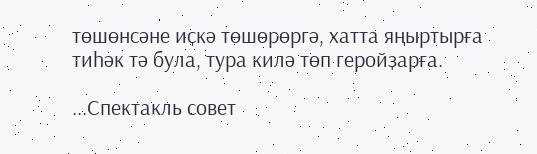төшөнсәне иҫкә төшөрөргә, хатта яңыртырға тиһәк тә була, тура килә төп геройҙарға.

...Спектакль совет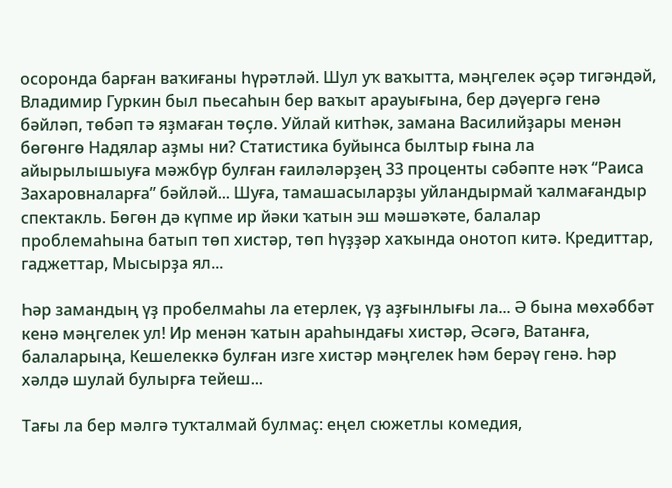осоронда барған ваҡиғаны һүрәтләй. Шул уҡ ваҡытта, мәңгелек әҫәр тигәндәй, Владимир Гуркин был пьесаһын бер ваҡыт арауығына, бер дәүергә генә бәйләп, төбәп тә яҙмаған төҫлө. Уйлай китһәк, замана Василийҙары менән бөгөнгө Надялар аҙмы ни? Статистика буйынса былтыр ғына ла айырылышыуға мәжбүр булған ғаиләләрҙең 33 проценты сәбәпте нәҡ “Раиса Захаровналарға” бәйләй... Шуға, тамашасыларҙы уйландырмай ҡалмағандыр спектакль. Бөгөн дә күпме ир йәки ҡатын эш мәшәҡәте, балалар проблемаһына батып төп хистәр, төп һүҙҙәр хаҡында онотоп китә. Кредиттар, гаджеттар, Мысырҙа ял...

Һәр замандың үҙ пробелмаһы ла етерлек, үҙ аҙғынлығы ла... Ә бына мөхәббәт кенә мәңгелек ул! Ир менән ҡатын араһындағы хистәр, Әсәгә, Ватанға, балаларыңа, Кешелеккә булған изге хистәр мәңгелек һәм берәү генә. Һәр хәлдә шулай булырға тейеш...

Тағы ла бер мәлгә туҡталмай булмаҫ: еңел сюжетлы комедия,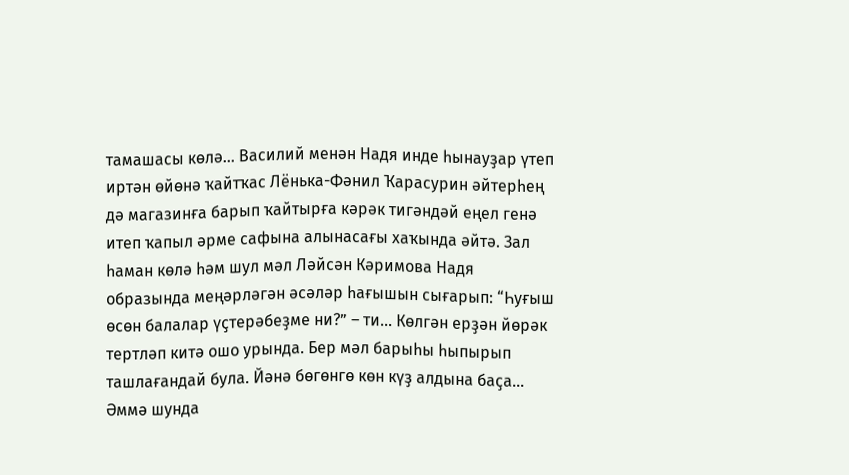тамашасы көлә... Василий менән Надя инде һынауҙар үтеп иртән өйөнә ҡайтҡас Лёнька-Фәнил Ҡарасурин әйтерһең дә магазинға барып ҡайтырға кәрәк тигәндәй еңел генә итеп ҡапыл әрме сафына алынасағы хаҡында әйтә. Зал һаман көлә һәм шул мәл Ләйсән Кәримова Надя образында меңәрләгән әсәләр һағышын сығарып: “Һуғыш өсөн балалар үҫтерәбеҙме ни?” – ти... Көлгән ерҙән йөрәк тертләп китә ошо урында. Бер мәл барыһы һыпырып ташлағандай була. Йәнә бөгөнгө көн күҙ алдына баҫа... Әммә шунда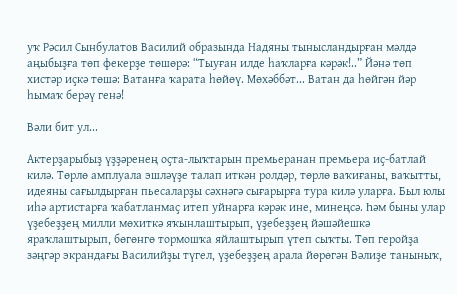уҡ Рәсил Сынбулатов Василий образында Надяны тынысландырған мәлдә аңыбыҙға төп фекерҙе төшөрә: “Тыуған илде һаҡларға кәрәк!..” Йәнә төп хистәр иҫкә төшә: Ватанға ҡарата һөйөү. Мөхәббәт... Ватан да һөйгән йәр һымаҡ берәү генә!

Вәли бит ул...

Актерҙарыбыҙ үҙҙәренең оҫта-лыҡтарын премьеранан премьера иҫ-батлай килә. Төрлө амплуала эшләүҙе талап иткән ролдәр, төрлө ваҡиғаны, ваҡытты, идеяны сағылдырған пьесаларҙы сәхнәгә сығарырға тура килә уларға. Был юлы иһә артистарға ҡабатланмаҫ итеп уйнарға кәрәк ине, минеңсә. Һәм быны улар үҙебеҙҙең милли мөхиткә яҡынлаштырып, үҙебеҙҙең йәшәйешкә яраҡлаштырып, бөгөнгө тормошҡа яйлаштырып үтеп сыҡты. Төп геройҙа зәңгәр экрандағы Василийҙы түгел, үҙебеҙҙең арала йөрөгән Вәлиҙе таныныҡ,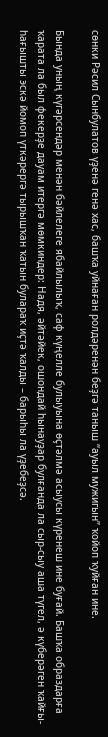сөнки Рәсил Сынбулатов үҙенә генә хас, башҡа уйнаған ролдәренән беҙгә таныш “ауыл мужигын” ҡойоп ҡуйған ине.

Бында уның күгәрсендәр менән бәйлелеге ябайлылыҡ, саф күңелле булыуына өҫтәлмә асыусы күренеш ине буғай. Башҡа образдарға ҡарата ла был фекерҙе дауам итергә мөмкиндер: Надя, әйтәйек, ошондай һынауҙар булғанда ла сыр-сыу аша түгел, ә күберәген ҡайғы-һағышты эскә йомоп үткәрергә тырышҡан ҡатын булараҡ иҫтә ҡалды – барыһы ла үҙебеҙсә.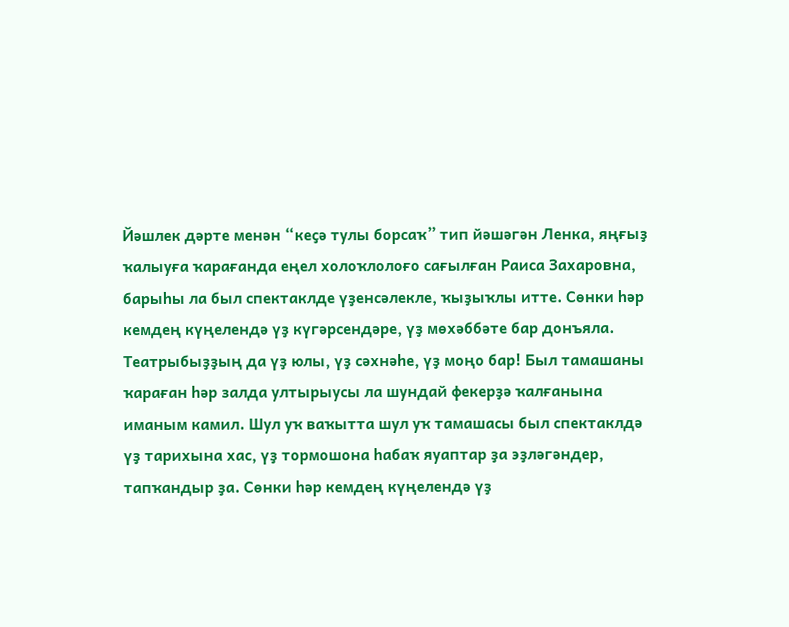Йәшлек дәрте менән “кеҫә тулы борсаҡ” тип йәшәгән Ленка, яңғыҙ ҡалыуға ҡарағанда еңел холоҡлолоғо сағылған Раиса Захаровна, барыһы ла был спектаклде үҙенсәлекле, ҡыҙыҡлы итте. Сөнки һәр кемдең күңелендә үҙ күгәрсендәре, үҙ мөхәббәте бар донъяла. Театрыбыҙҙың да үҙ юлы, үҙ сәхнәһе, үҙ моңо бар! Был тамашаны ҡараған һәр залда ултырыусы ла шундай фекерҙә ҡалғанына иманым камил. Шул уҡ ваҡытта шул уҡ тамашасы был спектаклдә үҙ тарихына хас, үҙ тормошона һабаҡ яуаптар ҙа эҙләгәндер, тапҡандыр ҙа. Сөнки һәр кемдең күңелендә үҙ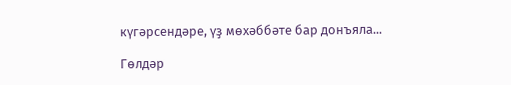күгәрсендәре, үҙ мөхәббәте бар донъяла...

Гөлдәр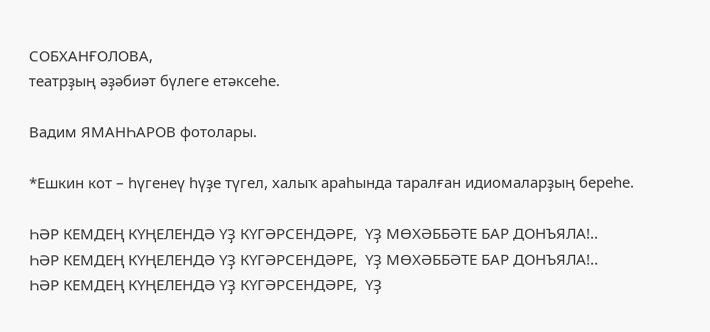СОБХАНҒОЛОВА,
театрҙың әҙәбиәт бүлеге етәксеһе.

Вадим ЯМАНҺАРОВ фотолары.

*Ешкин кот – һүгенеү һүҙе түгел, халыҡ араһында таралған идиомаларҙың береһе.

ҺӘР КЕМДЕҢ КҮҢЕЛЕНДӘ ҮҘ КҮГӘРСЕНДӘРЕ,  ҮҘ МӨХӘББӘТЕ БАР ДОНЪЯЛА!..
ҺӘР КЕМДЕҢ КҮҢЕЛЕНДӘ ҮҘ КҮГӘРСЕНДӘРЕ,  ҮҘ МӨХӘББӘТЕ БАР ДОНЪЯЛА!..
ҺӘР КЕМДЕҢ КҮҢЕЛЕНДӘ ҮҘ КҮГӘРСЕНДӘРЕ,  ҮҘ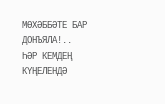МӨХӘББӘТЕ БАР ДОНЪЯЛА!..
ҺӘР КЕМДЕҢ КҮҢЕЛЕНДӘ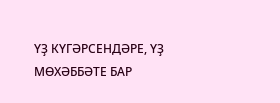ҮҘ КҮГӘРСЕНДӘРЕ, ҮҘ МӨХӘББӘТЕ БАР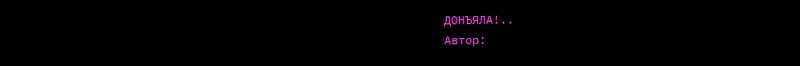ДОНЪЯЛА!..
Автор: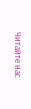Читайте нас